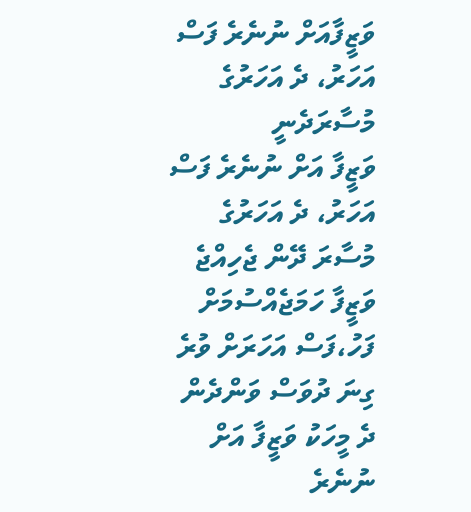ވަޒީފާއަށް ނުނެރެ ފަސް އަހަރު، ދެ އަހަރުގެ މުސާރަދެނީ
ވަޒީފާ އަށް ނުނެރެ ފަސް އަހަރު، ދެ އަހަރުގެ މުސާރަ ދޭން ޖެހިއްޖެ
ވަޒީފާ ހަމަޖެއްސުމަށް ފަހު،ފަސް އަހަރަށް ވުރެ ގިނަ ދުވަސް ވަންދެން ދެ މީހަކު ވަޒީފާ އަށް ނުނެރެ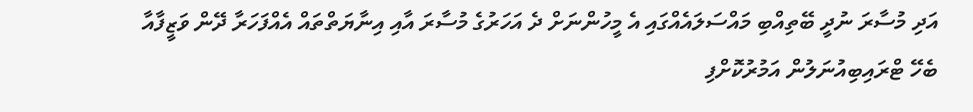އަދި މުސާރަ ނުދީ ބޭތިއްބި މައްސަލައެއްގައި އެ މީހުންނަށް ދެ އަހަރުގެ މުސާރަ އާއި އިނާޔަތްތައް އެއްފަހަރާ ދޭން ވަޒީފާއާ ބެހޭ ޓްރައިބިއުނަލުން އަމުރުކޮށްފި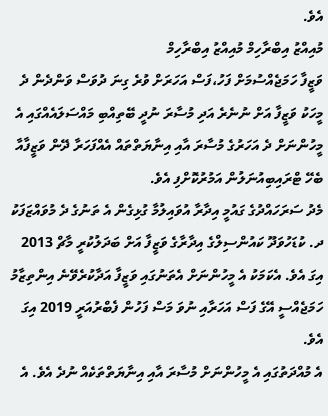އެވެ.
މުއިއްޒު އިބްރާހިމް މުއިއްޒު އިބްރާހިމް
ވަޒީފާ ހަމަޖެއްސުމަށް ފަހު،ފަސް އަހަރަށް ވުރެ ގިނަ ދުވަސް ވަންދެން ދެ މީހަކު ވަޒީފާ އަށް ނުނެރެ އަދި މުސާރަ ނުދީ ބޭތިއްބި މައްސަލައެއްގައި އެ މީހުންނަށް ދެ އަހަރުގެ މުސާރަ އާއި އިނާޔަތްތައް އެއްފަހަރާ ދޭން ވަޒީފާއާ ބެހޭ ޓްރައިބިއުނަލުން އަމުރުކޮށްފި އެވެ.
މެދު ސަރަހައްދުގެ ގައުމީ އިދާރާ އުވައިލުމާ ގުޅިގެން އެ ތަނުގެ ދެ މުވައްޒަފަކު ދ. ކުޑަހުވަދޫ ކައުންސިލްގެ އިދާރާގެ ވަޒީފާ އަށް ބަދަލުކުރީ މާޗް 2013 އިގަ އެވެ. އެކަމަކު އެ މީހުންނަށް އެތަނުގައި ވަޒީފާ އަދާކުރެވޭނެ އިންތިޒާމު ހަމަޖެއްސީ އޭގެ ފަސް އަހަރާއި ނުވަ މަސް ފަހުން ފެބްރުއަރީ 2019 އިގަ އެވެ.
އެ މުއްދަތުގައި އެ މީހުންނަށް މުސާރަ އާއި އިނާޔަތްތަކެއް ނުދެ އެވެ. އެ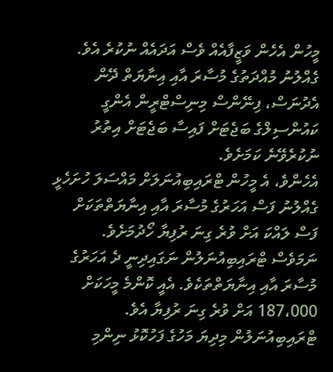މީހުން އެހެން ވަޒީފާއެއް ވެސް އަދައެއް ނުކުރެ އެވެ. ގެއްލުނު މުއްދަތުގެ މުސާރަ އާއި އިނާޔަތް ދޭން އެދުނަސް، ފިނޭންސް މިނިސްޓްރީން އެންގީ ކައުންސިލްގެ ބަޖެޓަށް ފައިސާ ބަޖެޓަށް އިތުރު ނުކުރެވޭނެ ކަމަށެވެ.
އެހެންވެ، އެ މީހުން ޓްރައިބިއުނަލަށް މައްސަލަ ހުށަހެޅީ ގެއްލުނު ފަސް އަހަރުގެ މުސާރަ އާއި އިނާޔަތްތަކަށް ފަސް ލައްކަ އަށް ވުރެ ގިނަ ރުފިޔާ ހޯދުމަށެވެ. ނަމަވެސް ޓްރައިބިއުނަލުން ނަގައިދިނީ ދެ އަހަރުގެ މުސާރަ އާއި އިނާޔަތްތަކެވެ. އެއީ ކޮންމެ މީހަކަށް 187،000 އަށް ވުރެ ގިނަ ރުފިޔާ އެވެ.
ޓްރައިބިއުނަލުން މިދިޔަ މަހުގެ ފަހުކޮޅު ނިންމި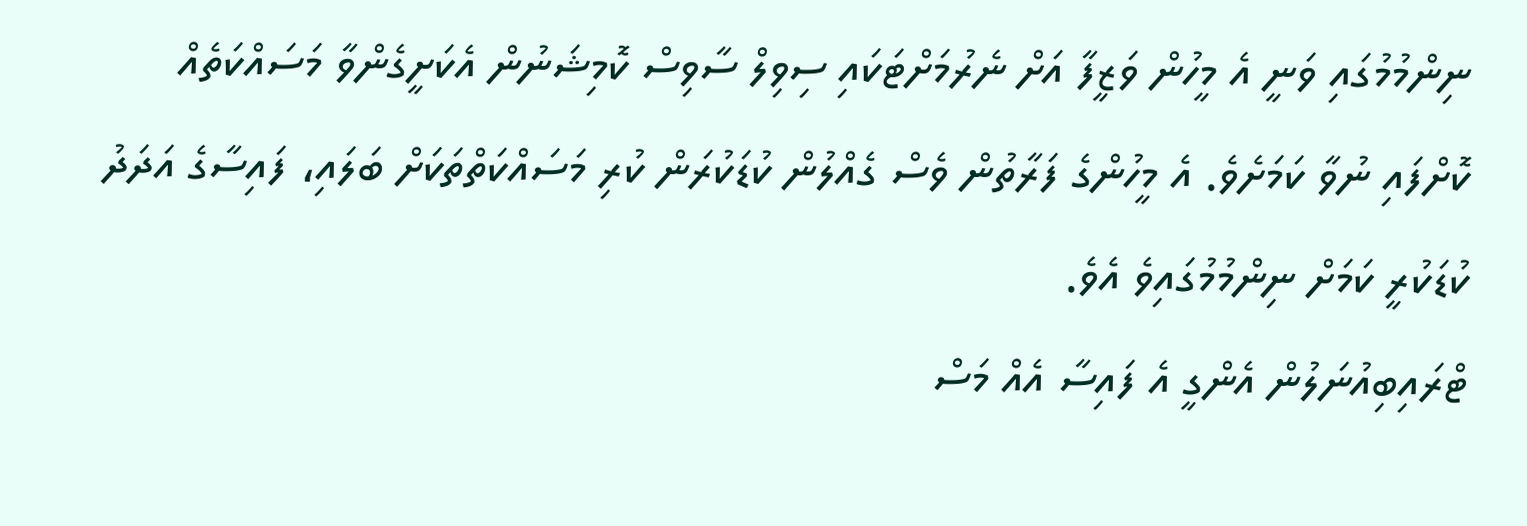ނިންމުމުގައި ވަނީ އެ މީހުން ވަޒީފާ އަށް ނެރުމަށްޓަކައި ސިވިލް ސާވިސް ކޮމިޝަނުން އެކަށީގެންވާ މަސައްކަތެއް ކޮށްފައި ނުވާ ކަމަށެވެ. އެ މީހުންގެ ފަރާތުން ވެސް ގެއްލުން ކުޑަކުރަން ކުރި މަސައްކަތްތަކަށް ބަލައި، ފައިސާގެ އަދަދު ކުޑަކުރީ ކަމަށް ނިންމުމުގައިވެ އެވެ.
ޓްރައިބިއުނަލުން އެންގީ އެ ފައިސާ އެއް މަސް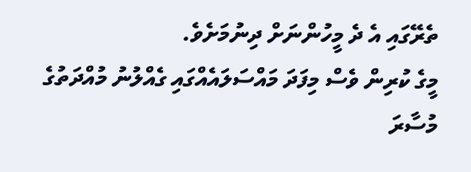ތެރޭގައި އެ ދެ މީހުންނަށް ދިނުމަށެވެ.
މީގެ ކުރިން ވެސް މިފަދަ މައްސަލައެއްގައި ގެއްލުނު މުއްދަތުގެ މުސާރަ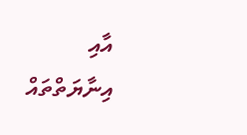އާއި އިނާޔަތްތައް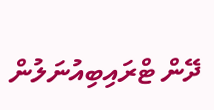ދޭން ޓްރައިބިއުނަލުން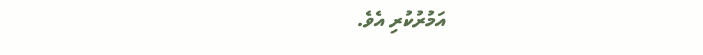އަމުރުކުރި އެވެ.